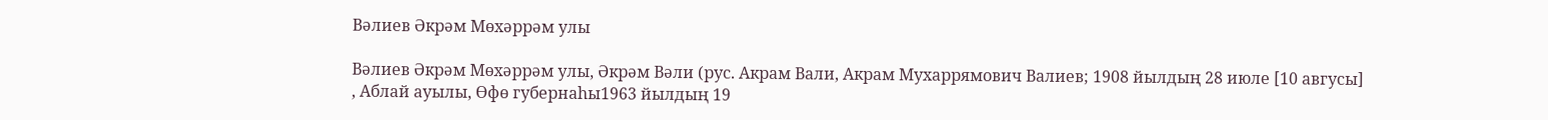Вәлиев Әкрәм Мөхәррәм улы

Вәлиев Әкрәм Мөхәррәм улы, Әкрәм Вәли (рус. Акрам Вали, Акрам Мухаррямович Валиев; 1908 йылдың 28 июле [10 авгусы] , Аблай ауылы, Өфө губернаһы1963 йылдың 19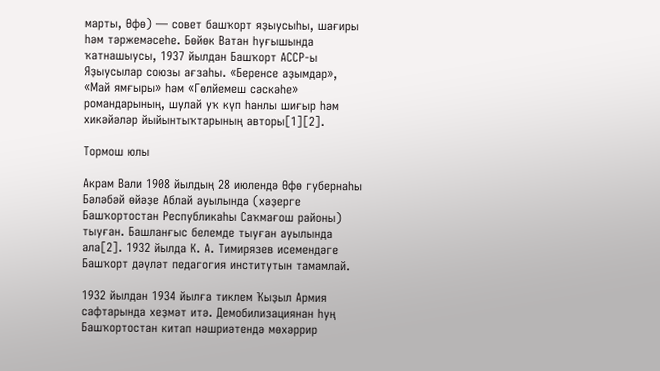марты, Өфө) — совет башҡорт яҙыусыһы, шағиры һәм тәржемәсеһе. Бөйөк Ватан һуғышында ҡатнашыусы, 1937 йылдан Башҡорт АССР-ы Яҙыусылар союзы ағзаһы. «Беренсе аҙымдар», «Май ямғыры» һәм «Гөлйемеш сәскәһе» романдарының, шулай уҡ күп һанлы шиғыр һәм хикәйәләр йыйынтыҡтарының авторы[1][2].

Тормош юлы

Акрам Вали 1908 йылдың 28 июлендә Өфө губернаһы Бәләбәй өйәҙе Аблай ауылында (хәҙерге Башҡортостан Республикаһы Саҡмағош районы) тыуған. Башланғыс белемде тыуған ауылында ала[2]. 1932 йылда К. А. Тимирязев исемендәге Башҡорт дәүләт педагогия институтын тамамлай.

1932 йылдан 1934 йылға тиклем Ҡыҙыл Армия сафтарында хеҙмәт итә. Демобилизациянан һуң Башҡортостан китап нәшриәтендә мөхәррир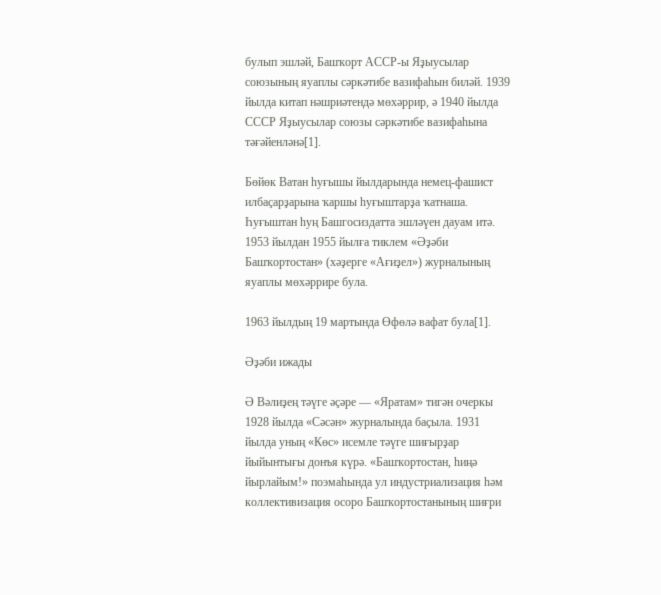булып эшләй, Башҡорт АССР-ы Яҙыусылар союзының яуаплы сәркәтибе вазифаһын биләй. 1939 йылда китап нәшриәтендә мөхәррир, ә 1940 йылда СССР Яҙыусылар союзы сәркәтибе вазифаһына тәғәйенләнә[1].

Бөйөк Ватан һуғышы йылдарында немец-фашист илбаҫарҙарына ҡаршы һуғыштарҙа ҡатнаша. Һуғыштан һуң Башгосиздатта эшләүен дауам итә. 1953 йылдан 1955 йылға тиклем «Әҙәби Башҡортостан» (хәҙерге «Ағиҙел») журналының яуаплы мөхәррире була.

1963 йылдың 19 мартында Өфөлә вафат була[1].

Әҙәби ижады

Ә Вәлиҙең тәүге әҫәре — «Яратам» тигән очеркы 1928 йылда «Сәсән» журналында баҫыла. 1931 йылда уның «Көс» исемле тәүге шиғырҙар йыйынтығы донъя күрә. «Башҡортостан, һиңә йырлайым!» поэмаһында ул индустриализация һәм коллективизация осоро Башҡортостанының шиғри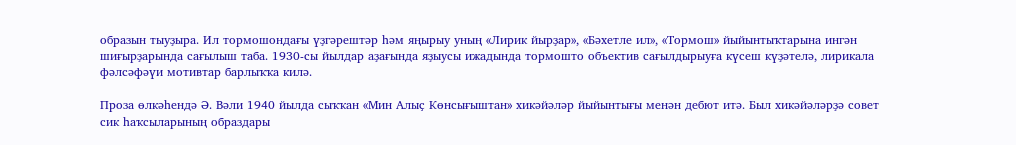образын тыуҙыра. Ил тормошондағы үҙгәрештәр һәм яңырыу уның «Лирик йырҙар», «Бәхетле ил», «Тормош» йыйынтыҡтарына ингән шиғырҙарында сағылыш таба. 1930-сы йылдар аҙағында яҙыусы ижадында тормошто объектив сағылдырыуға күсеш күҙәтелә, лирикала фәлсәфәүи мотивтар барлыҡҡа килә.

Проза өлкәһендә Ә. Вәли 1940 йылда сыҡҡан «Мин Алыҫ Көнсығыштан» хикәйәләр йыйынтығы менән дебют итә. Был хикәйәләрҙә совет сик һаҡсыларының образдары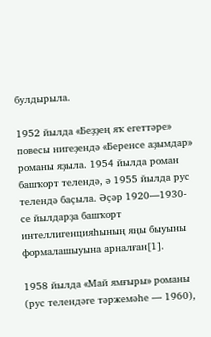булдырыла.

1952 йылда «Беҙҙең яҡ егеттәре» повесы нигеҙендә «Беренсе аҙымдар» романы яҙыла. 1954 йылда роман башҡорт телендә, ә 1955 йылда рус телендә баҫыла. Әҫәр 1920—1930-се йылдарҙа башҡорт интеллигенцияһының яңы быуыны формалашыуына арналған[1].

1958 йылда «Май ямғыры» романы (рус телендәге тәржемәһе — 1960),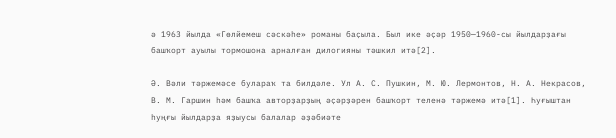ә 1963 йылда «Гөлйемеш сәскәһе» романы баҫыла. Был ике әҫәр 1950—1960-сы йылдарҙағы башҡорт ауылы тормошона арналған дилогияны тәшкил итә[2].

Ә. Вәли тәржемәсе булараҡ та билдәле. Ул А. С. Пушкин, М. Ю. Лермонтов, Н. А. Некрасов, В. М. Гаршин һәм башҡа авторҙарҙың әҫәрҙәрен башҡорт теленә тәржемә итә[1]. Һуғыштан һуңғы йылдарҙа яҙыусы балалар әҙәбиәте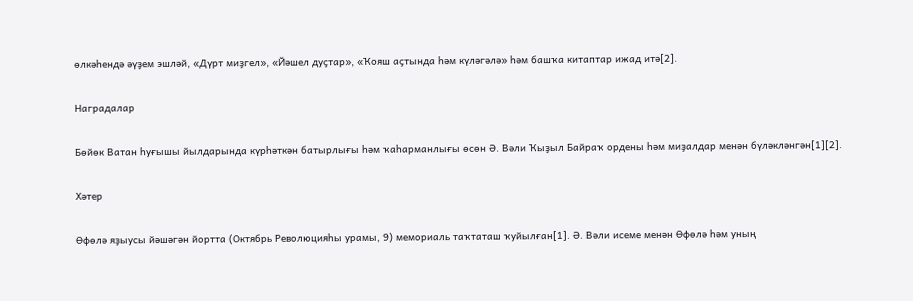өлкәһендә әүҙем эшләй, «Дүрт миҙгел», «Йәшел дуҫтар», «Ҡояш аҫтында һәм күләгәлә» һәм башҡа китаптар ижад итә[2].

Наградалар

Бөйөк Ватан һуғышы йылдарында күрһәткән батырлығы һәм ҡаһарманлығы өсөн Ә. Вәли Ҡыҙыл Байраҡ ордены һәм миҙалдар менән бүләкләнгән[1][2].

Хәтер

Өфөлә яҙыусы йәшәгән йортта (Октябрь Революцияһы урамы, 9) мемориаль таҡтаташ ҡуйылған[1]. Ә. Вәли исеме менән Өфөлә һәм уның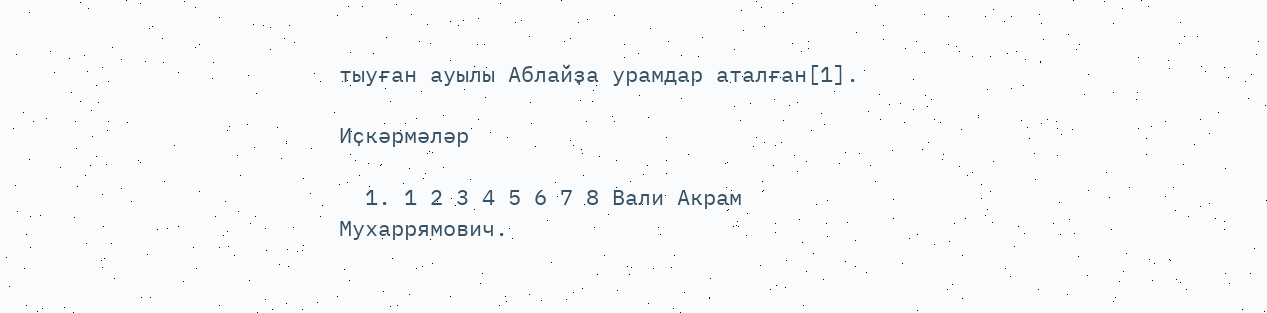тыуған ауылы Аблайҙа урамдар аталған[1].

Иҫкәрмәләр

  1. 1 2 3 4 5 6 7 8 Вали Акрам Мухаррямович.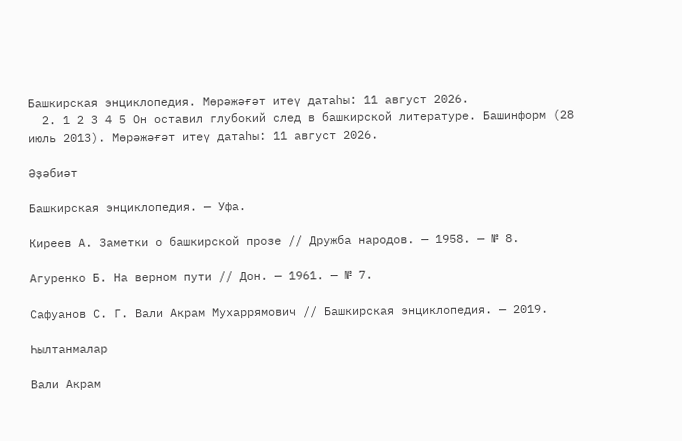Башкирская энциклопедия. Мөрәжәғәт итеү датаһы: 11 август 2026.
  2. 1 2 3 4 5 Он оставил глубокий след в башкирской литературе. Башинформ (28 июль 2013). Мөрәжәғәт итеү датаһы: 11 август 2026.

Әҙәбиәт

Башкирская энциклопедия. — Уфа.

Киреев А. Заметки о башкирской прозе // Дружба народов. — 1958. — № 8.

Агуренко Б. На верном пути // Дон. — 1961. — № 7.

Сафуанов С. Г. Вали Акрам Мухаррямович // Башкирская энциклопедия. — 2019.

Һылтанмалар

Вали Акрам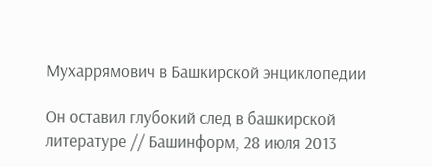Мухаррямович в Башкирской энциклопедии

Он оставил глубокий след в башкирской литературе // Башинформ, 28 июля 2013